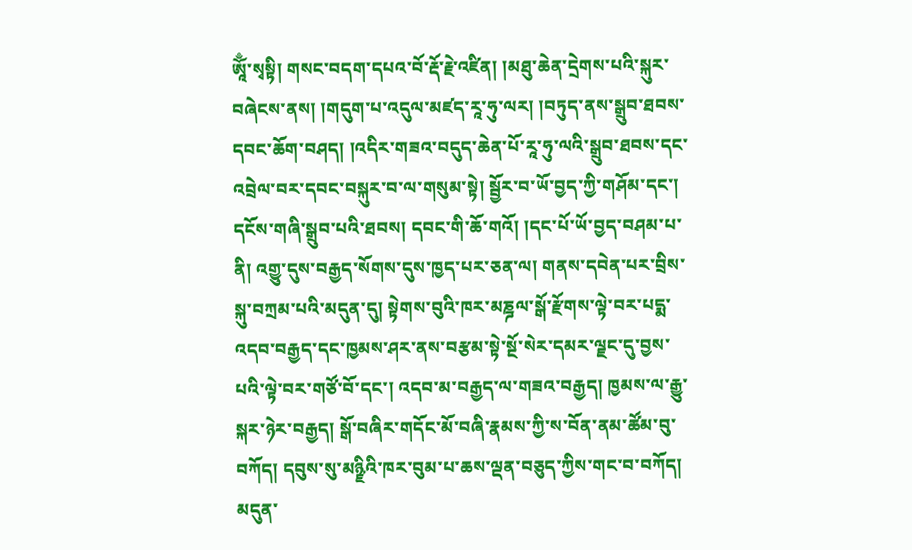ཨཱོྃ་སྭསྟི། གསང་བདག་དཔའ་བོ་རྡོ་རྗེ་འཛིན། །མཐུ་ཆེན་དྲེགས་པའི་སྐུར་བཞེངས་ནས། །གདུག་པ་འདུལ་མཛད་རཱ་ཧུ་ལར། །བཏུད་ནས་སྒྲུབ་ཐབས་དབང་ཆོག་བཤད། །འདིར་གཟའ་བདུད་ཆེན་པོ་རཱ་ཧུ་ལའི་སྒྲུབ་ཐབས་དང་འབྲེལ་བར་དབང་བསྐུར་བ་ལ་གསུམ་སྟེ། སྦྱོར་བ་ཡོ་བྱད་ཀྱི་གཤོམ་དང་། དངོས་གཞི་སྒྲུབ་པའི་ཐབས། དབང་གི་ཆོ་གའོ། །དང་པོ་ཡོ་བྱད་བཤམ་པ་ནི། འགྱུ་དུས་བརྒྱད་སོགས་དུས་ཁྱད་པར་ཅན་ལ། གནས་དབེན་པར་བྲིས་སྐུ་བཀྲམ་པའི་མདུན་དུ། སྟེགས་བུའི་ཁར་མཎྜལ་སྒོ་རྫོགས་ལྟེ་བར་པདྨ་འདབ་བརྒྱད་དང་ཁྱམས་ཤར་ནས་བརྩམ་སྟེ་སྔོ་སེར་དམར་ལྗང་དུ་བྱས་པའི་ལྟེ་བར་གཙོ་བོ་དང་། འདབ་མ་བརྒྱད་ལ་གཟའ་བརྒྱད། ཁྱམས་ལ་རྒྱུ་སྐར་ཉེར་བརྒྱད། སྒོ་བཞིར་གདོང་མོ་བཞི་རྣམས་ཀྱི་ས་བོན་ནམ་ཚོམ་བུ་བཀོད། དབུས་སུ་མཉྫིའི་ཁར་བུམ་པ་ཆས་ལྡན་བཅུད་ཀྱིས་གང་བ་བཀོད། མདུན་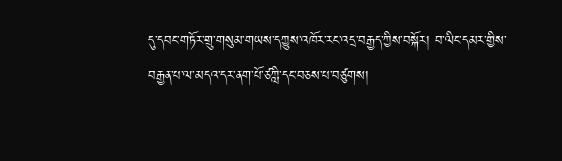དུ་དབང་གཏོར་གྲུ་གསུམ་གཡས་དཀྱུས་འཁོར་རང་འདྲ་བརྒྱད་ཀྱིས་བསྐོར། བ་ལིང་དམར་གྱིས་བརྒྱན་པ་ལ་མདའ་དར་ནག་པོ་ཙཀླི་དང་བཅས་པ་བཙུགས།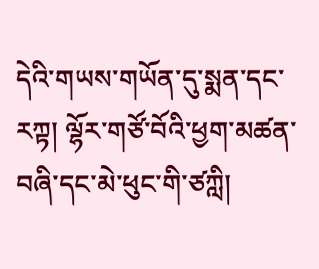དེའི་གཡས་གཡོན་དུ་སྨན་དང་རཀྟ། ལྷོར་གཙོ་བོའི་ཕྱག་མཚན་བཞི་དང་མེ་ཕུང་གི་ཙཀླི།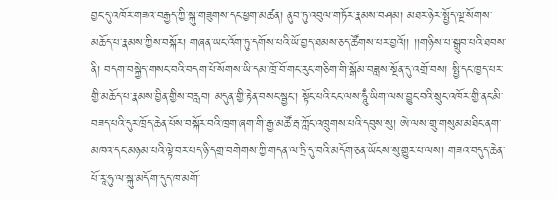བྱང་དུ་འཁོར་གཟའ་བརྒྱད་ཀྱི་སྐུ་གཟུགས་དང་ཕྱག་མཚན། ནུབ་ཏུ་འབུལ་གཏོར་རྣམས་བཤམ། མཐར་ཉེར་སྤྱོད་ལྔ་སོགས་མཆོད་པ་རྣམས་ཀྱིས་བསྐོར། གཞན་ཡང་འོག་ཏུ་དགོས་པའི་ཡོ་བྱད་ཐམས་ཅད་ཚོགས་པར་བྱའོ།། །།གཉིས་པ་སྒྲུབ་པའི་ཐབས་ནི། བདག་བསྐྱེད་གསང་བའི་བདག་པོ་སོགས་ཡི་དམ་ཁྲོ་བོ་གང་རུང་གཅིག་གི་སྒོམ་བཟླས་སྔོན་དུ་འགྲོ་བས། སྤྱི་དང་ཁྱད་པར་གྱི་མཆོད་པ་རྣམས་བྱིན་གྱིས་བརླབ། མདུན་གྱི་རྟེན་བསང་སྦྱང་། སྟོང་པའི་ངང་ལས་ཧཱུྃ་ཡིག་ལས་བྱུང་བའི་སྲུང་འཁོར་གྱི་ནང་མི་བཟད་པའི་དུར་ཁྲོད་ཆེན་པོས་བསྐོར་བའི་ཁྲག་ཞག་གི་རྒྱ་མཚོ་རྦ་ཀློང་འཁྲུགས་པའི་དབུས་སུ། ཨེ་ལས་གྲུ་གསུམ་མཐིང་ནག་མཁའ་དང་མཉམ་པའི་ལྟེ་བར་པད་ཉི་དགྲ་བགེགས་ཀྱི་གདན་ལ་ཏྲི་དུ་བའི་མདོག་ཅན་ཡོངས་སུ་གྱུར་པ་ལས། གཟའ་བདུད་ཆེན་པོ་རཱ་ཧུ་ལ་སྐུ་མདོག་དུད་ཁ་མགོ་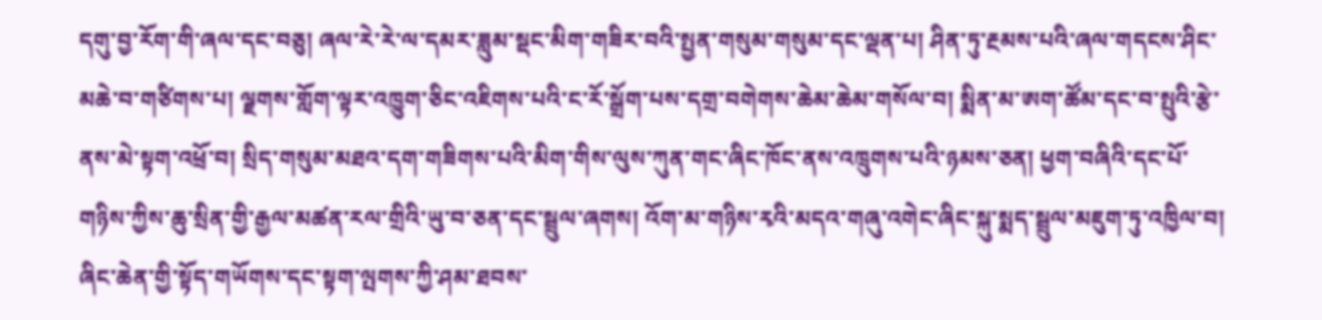དགུ་བྱ་རོག་གི་ཞལ་དང་བཅུ། ཞལ་རེ་རེ་ལ་དམར་ཟླུམ་སྡང་མིག་གཟིར་བའི་སྤྱན་གསུམ་གསུམ་དང་ལྡན་པ། ཤིན་ཏུ་རྔམས་པའི་ཞལ་གདངས་ཤིང་མཆེ་བ་གཙིགས་པ། ལྗགས་གློག་ལྟར་འཁྱུག་ཅིང་འཇིགས་པའི་ང་རོ་སྒྲོག་པས་དགྲ་བགེགས་ཆེམ་ཆེམ་གསོལ་བ། སྨིན་མ་ཨག་ཚོམ་དང་བ་སྤུའི་རྩེ་ནས་མེ་སྟག་འཕྲོ་བ། སྲིད་གསུམ་མཐའ་དག་གཟིགས་པའི་མིག་གིས་ལུས་ཀུན་གང་ཞིང་ཁོང་ནས་འཁྲུགས་པའི་ཉམས་ཅན། ཕྱག་བཞིའི་དང་པོ་གཉིས་ཀྱིས་ཆུ་སྲིན་གྱི་རྒྱལ་མཚན་རལ་གྲིའི་ཡུ་བ་ཅན་དང་སྦྲུལ་ཞགས། འོག་མ་གཉིས་རྭའི་མདའ་གཞུ་འགེང་ཞིང་སྐུ་སྨད་སྦྲུལ་མཇུག་ཏུ་འཁྱིལ་བ། ཞིང་ཆེན་གྱི་སྟོད་གཡོགས་དང་སྟག་ལྤགས་ཀྱི་ཤམ་ཐབས་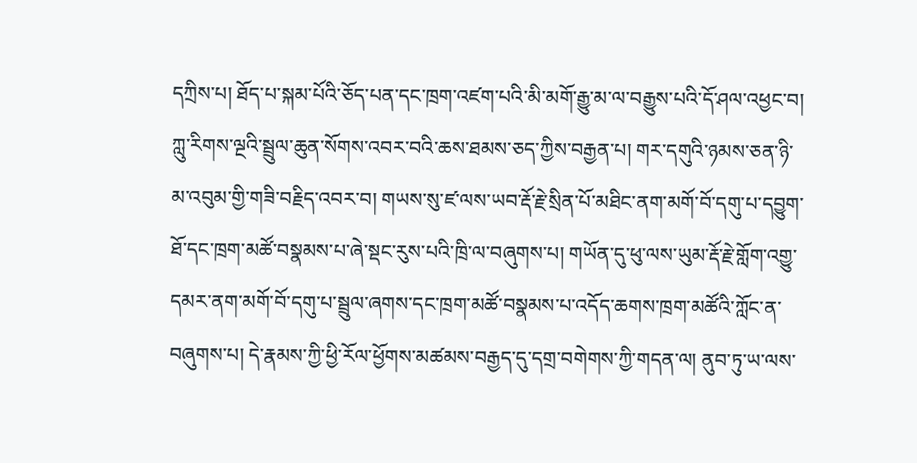དཀྲིས་པ། ཐོད་པ་སྐམ་པོའི་ཅོད་པན་དང་ཁྲག་འཛག་པའི་མི་མགོ་རྒྱུ་མ་ལ་བརྒྱུས་པའི་དོ་ཤལ་འཕྱང་བ། ཀླུ་རིགས་ལྔའི་སྦྲུལ་ཆུན་སོགས་འབར་བའི་ཆས་ཐམས་ཅད་ཀྱིས་བརྒྱན་པ། གར་དགུའི་ཉམས་ཅན་ཉི་མ་འབུམ་གྱི་གཟི་བརྗིད་འབར་བ། གཡས་སུ་ཛ་ལས་ཡབ་རྡོ་རྗེ་སྲིན་པོ་མཐིང་ནག་མགོ་བོ་དགུ་པ་དབྱུག་ཐོ་དང་ཁྲག་མཚོ་བསྣམས་པ་ཞེ་སྡང་རུས་པའི་ཁྲི་ལ་བཞུགས་པ། གཡོན་དུ་ཕུ་ལས་ཡུམ་རྡོ་རྗེ་གློག་འགྱུ་དམར་ནག་མགོ་བོ་དགུ་པ་སྦྲུལ་ཞགས་དང་ཁྲག་མཚོ་བསྣམས་པ་འདོད་ཆགས་ཁྲག་མཚོའི་ཀློང་ན་བཞུགས་པ། དེ་རྣམས་ཀྱི་ཕྱི་རོལ་ཕྱོགས་མཚམས་བརྒྱད་དུ་དགྲ་བགེགས་ཀྱི་གདན་ལ། ནུབ་ཏུ་ཡ་ལས་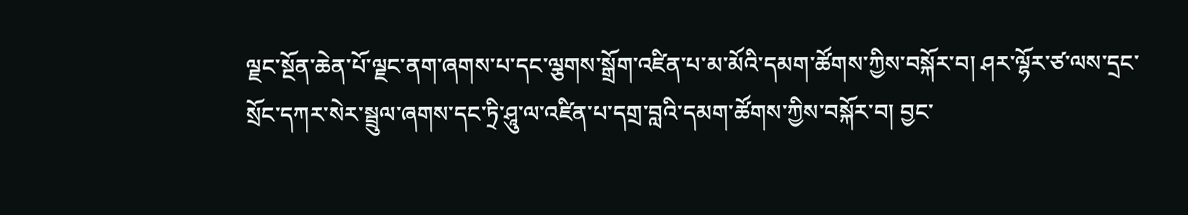ལྗང་སྔོན་ཆེན་པོ་ལྗང་ནག་ཞགས་པ་དང་ལྕགས་སྒྲོག་འཛིན་པ་མ་མོའི་དམག་ཚོགས་ཀྱིས་བསྐོར་བ། ཤར་ལྷོར་ཙ་ལས་དྲང་སྲོང་དཀར་སེར་སྦྲུལ་ཞགས་དང་ཏྲི་ཤཱུ་ལ་འཛིན་པ་དགྲ་བླའི་དམག་ཚོགས་ཀྱིས་བསྐོར་བ། བྱང་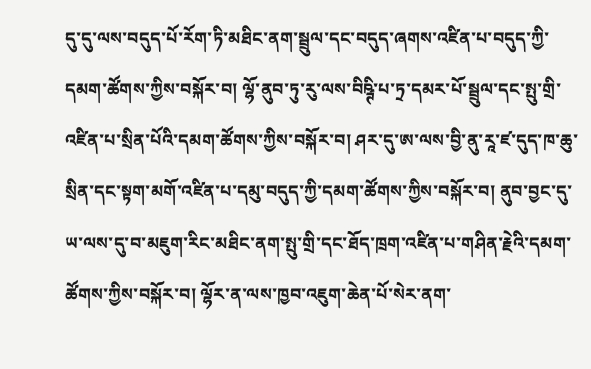དུ་དུ་ལས་བདུད་པོ་རོག་ཏི་མཐིང་ནག་སྦྲུལ་དང་བདུད་ཞགས་འཛིན་པ་བདུད་ཀྱི་དམག་ཚོགས་ཀྱིས་བསྐོར་བ། ལྷོ་ནུབ་ཏུ་རུ་ལས་བིཥྚི་པ་ཏྲ་དམར་པོ་སྦྲུལ་དང་སྤུ་གྲི་འཛིན་པ་སྲིན་པོའི་དམག་ཚོགས་ཀྱིས་བསྐོར་བ། ཤར་དུ་ཨ་ལས་བྱི་ནུ་རཱ་ཛ་དུད་ཁ་ཆུ་སྲིན་དང་སྟག་མགོ་འཛིན་པ་དམུ་བདུད་ཀྱི་དམག་ཚོགས་ཀྱིས་བསྐོར་བ། ནུབ་བྱང་དུ་ཡ་ལས་དུ་བ་མཇུག་རིང་མཐིང་ནག་སྤུ་གྲི་དང་ཐོད་ཁྲག་འཛིན་པ་གཤིན་རྗེའི་དམག་ཚོགས་ཀྱིས་བསྐོར་བ། ལྷོར་ན་ལས་ཁྱབ་འཇུག་ཆེན་པོ་སེར་ནག་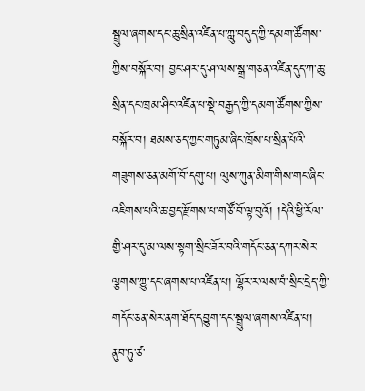སྦྲུལ་ཞགས་དང་ཆུ་སྲིན་འཛིན་པ་ཀླུ་བདུད་ཀྱི་དམག་ཚོགས་ཀྱིས་བསྐོར་བ། བྱང་ཤར་དུ་ཤ་ལས་སྒྲ་གཅན་འཛིན་དུད་ཀ་ཆུ་སྲིན་དང་ཁྲམ་ཤིང་འཛིན་པ་སྡེ་བརྒྱད་ཀྱི་དམག་ཚོགས་ཀྱིས་བསྐོར་བ། ཐམས་ཅད་ཀྱང་གཏུམ་ཞིང་ཁྲོས་པ་སྲིན་པོའི་གཟུགས་ཅན་མགོ་བོ་དགུ་པ། ལུས་ཀུན་མིག་གིས་གང་ཞིང་འཇིགས་པའི་ཆ་བྱད་རྫོགས་པ་གཙོ་བོ་ལྟ་བུའོ། །དེའི་ཕྱི་རོལ་གྱི་ཤར་དུ་མ་ལས་སྟག་སྲིང་ཟོར་བའི་གདོང་ཅན་དཀར་སེར་ལྕགས་ཀྱུ་དང་ཞགས་པ་འཛིན་པ། ལྷོར་ར་ལས་བཾ་སྲིང་དྲེད་ཀྱི་གདོང་ཅན་སེར་ནག་ཐོད་དབྱུག་དང་སྦྲུལ་ཞགས་འཛིན་པ། ནུབ་ཏུ་ཙ་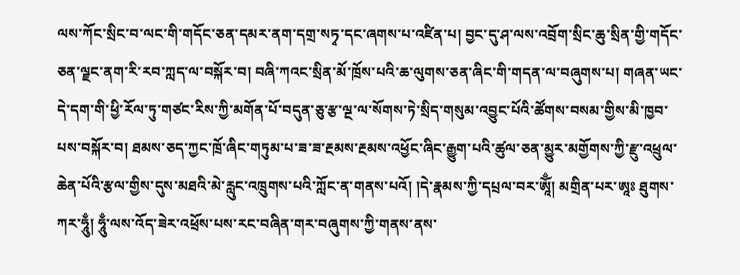ལས་ཀོང་སྲིང་བ་ལང་གི་གདོང་ཅན་དམར་ནག་དགྲ་སཏྭ་དང་ཞགས་པ་འཛིན་པ། བྱང་དུ་ཤ་ལས་འབྲོག་སྲིང་ཆུ་སྲིན་གྱི་གདོང་ཅན་ལྗང་ནག་རི་རབ་ཀླད་ལ་བསྐོར་བ། བཞི་ཀའང་སྲིན་མོ་ཁྲོས་པའི་ཆ་ལུགས་ཅན་ཞིང་གི་གདན་ལ་བཞུགས་པ། གཞན་ཡང་དེ་དག་གི་ཕྱི་རོལ་ཏུ་གཙང་རིས་ཀྱི་མགོན་པོ་བདུན་ཅུ་རྩ་ལྔ་ལ་སོགས་ཏེ་སྲིད་གསུམ་འབྱུང་པོའི་ཚོགས་བསམ་གྱིས་མི་ཁྱབ་པས་བསྐོར་བ། ཐམས་ཅད་ཀྱང་ཁྲོ་ཞིང་གཏུམ་པ་ཟ་ཟ་རྔམས་རྔམས་འཕྱོང་ཞིང་རྒྱུག་པའི་ཚུལ་ཅན་མྱུར་མགྱོགས་ཀྱི་རྫུ་འཕྲུལ་ཆེན་པོའི་རྩལ་གྱིས་དུས་མཐའི་མེ་རླུང་འཁྲུགས་པའི་ཀློང་ན་གནས་པའོ། །དེ་རྣམས་ཀྱི་དཔྲལ་བར་ཨཱོྃ། མགྲིན་པར་ཨཱཿ ཐུགས་ཀར་ཧཱུྃ། ཧཱུྃ་ལས་འོད་ཟེར་འཕྲོས་པས་རང་བཞིན་གར་བཞུགས་ཀྱི་གནས་ནས་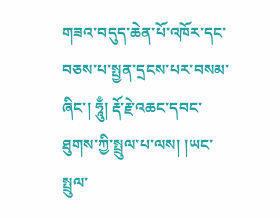གཟའ་བདུད་ཆེན་པོ་འཁོར་དང་བཅས་པ་སྤྱན་དྲངས་པར་བསམ་ཞིང་། ཧཱུྃ། རྡོ་རྗེ་འཆང་དབང་ཐུགས་ཀྱི་སྤྲུལ་པ་ལས། །ཡང་སྤྲུལ་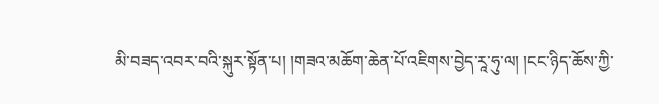མི་བཟད་འབར་བའི་སྐུར་སྟོན་པ། །གཟའ་མཆོག་ཆེན་པོ་འཇིགས་བྱེད་རཱ་ཧུ་ལ། །ངང་ཉིད་ཆོས་ཀྱི་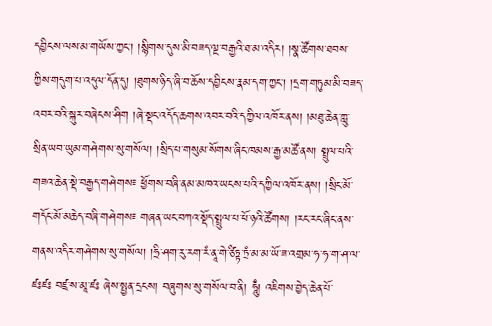དབྱིངས་ལས་མ་གཡོས་ཀྱང་། །སྙིགས་དུས་མི་བཟད་ལྔ་བརྒྱའི་ཐ་མ་འདིར། །སྣ་ཚོགས་ཐབས་ཀྱིས་གདུག་པ་འདུལ་དོན་དུ། །ཐུགས་ཉིད་ཞི་བ་ཆོས་དབྱིངས་རྣམ་དག་ཀྱང་། །དྲག་གཏུམ་མི་བཟད་འབར་བའི་སྐུར་བཞེངས་ཤིག །ཞེ་སྡང་འདོད་ཆགས་འབར་བའི་དཀྱིལ་འཁོར་ནས། །མཐུ་ཆེན་ཀླུ་སྲིན་ཡབ་ཡུམ་གཤེགས་སུ་གསོལ། །སྲིད་པ་གསུམ་སོགས་ཞིང་ཁམས་རྒྱ་མཚོ་ནས། སྤྲུལ་པའི་གཟའ་ཆེན་སྡེ་བརྒྱད་གཤེགས༴ ཕྱོགས་བཞི་ནམ་མཁའ་ཡངས་པའི་དཀྱིལ་འཁོར་ནས། །སྲིང་མོ་གདོང་མོ་མཆེད་བཞི་གཤེགས༴ གཞན་ཡང་བཀའ་སྡོད་སྤྲུལ་པ་ཕོ་ཉའི་ཚོགས། །རང་རང་ཞིང་ནས་གནས་འདིར་གཤེགས་སུ་གསོལ། །ཧྲི་ཤག་རུ་རག་རཾ་ནཱ་གེ་ཙིཏྟ་ཏྲཾ་མ་མ་ཡོ་ཟ་འགྲམ་ཧ་ཧ་ག་ཤ་ལ་ཛཿཛཿ བཛྲ་ས་མཱ་ཛཿ ཞེས་སྤྱན་དྲངས། བཞུགས་སུ་གསོལ་བ་ནི། ཧཱུྃ། འཇིགས་བྱེད་ཆེན་པོ་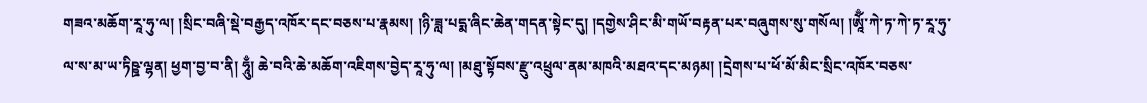གཟའ་མཆོག་རཱ་ཧུ་ལ། །སྲིང་བཞི་སྡེ་བརྒྱད་འཁོར་དང་བཅས་པ་རྣམས། །ཉི་ཟླ་པདྨ་ཞིང་ཆེན་གདན་སྟེང་དུ། །དགྱེས་ཤིང་མི་གཡོ་བརྟན་པར་བཞུགས་སུ་གསོལ། །ཨཱོྃ་ཀེ་ཏ་ཀེ་ཏ་རཱ་ཧུ་ལ་ས་མ་ཡ་ཏིཥྛ་ལྷན། ཕྱག་བྱ་བ་ནི། ཧཱུྃ། ཆེ་བའི་ཆེ་མཆོག་འཇིགས་བྱེད་རཱ་ཧུ་ལ། །མཐུ་སྟོབས་རྫུ་འཕྲུལ་ནམ་མཁའི་མཐའ་དང་མཉམ། །དྲེགས་པ་ཕོ་མོ་མིང་སྲིང་འཁོར་བཅས་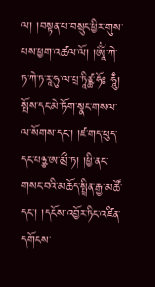ལ། །བསྟན་པ་བསྲུང་ཕྱིར་གུས་པས་ཕྱག་འཚལ་ལོ། །ཨཱོྃ་ཀེ་ཏ་ཀེ་ཏ་རཱ་ཧུ་ལ་པྲ་ཏཱིཙྪ་ཧོཿ ཧཱུྃ། སྤོས་དང་མེ་ཏོག་སྣང་གསལ་ལ་སོགས་དང་། །ཛ་གད་ཕུད་དང་པཉྩ་ཨ་མྲྀ་ཏ། །ཕྱི་ནང་གསང་བའི་མཆོད་སྤྲིན་རྒྱ་མཚོ་དང་། །དངོས་འབྱོར་ཏིང་འཛིན་དགོངས་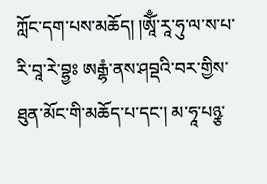ཀློང་དག་པས་མཆོད། །ཨཱོྃ་རཱ་ཧུ་ལ་ས་པ་རི་བཱ་རེ་བྷྱཿ ཨརྒྷཾ་ནས་ཤབྡའི་བར་གྱིས་ཐུན་མོང་གི་མཆོད་པ་དང་། མ་ཧཱ་པཉྩ་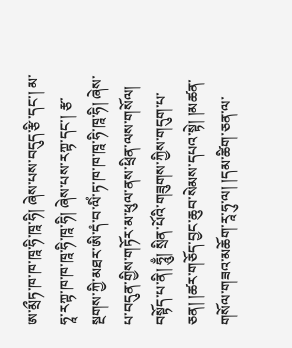ཨ་མྲྀཏ་ཁ་ཁ་ཁཱ་ཧི་ཁཱ་ཧི། ཞེས་པས་བདུད་རྩི་དང་། མ་ཧཱ་རཀྟ་ཁ་ཁ་ཁཱ་ཧི་ཁཱ་ཧི། ཞེས་པས་རཀྟ་དང་། རྩ་སྔགས་ཀྱི་མཐར་ཨི་དཾ་བ་ལིཾ་ཏ་ཁ་ཁ་ཁཱ་ཧི་ཁཱ་ཧི། ཞེས་པ་བདུན་གྱིས་གཏོར་མ་ཕུལ་ནས་ཕྲིན་ལས་གསོལ། བསྟོད་པ་ནི། ཧཱུྃ། སྲིན་པོའི་གཟུགས་ཀྱིས་གདུག་པ་ཅན། །ཚར་གཅོད་བྱང་ཆུབ་སེམས་དཔའ་སྟེ། །མཚན་གསོལ་གཟའ་མཆོག་རཱ་ཧུ་ལ། །དམ་ཚིག་ཅན་ལ་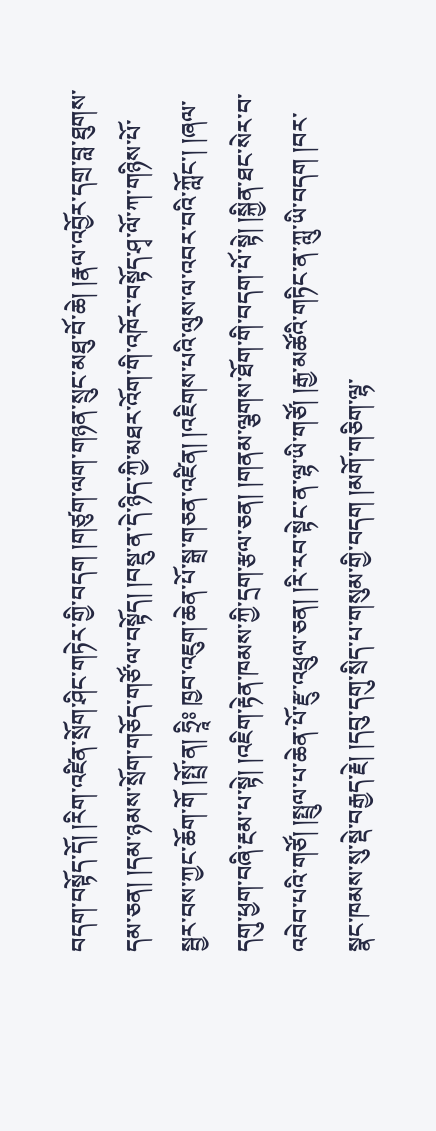བདག་བསྟོད་དོ། །རིག་འཛིན་སྲོག་ཤིང་གཏེར་གྱི་བདག །གཙུག་ལག་གཉན་སྲུང་མཐུ་བོ་ཆེ། །རྣལ་འབྱོར་དགྲ་བླ་ཐུགས་དམ་ཅན། །དམ་ཉམས་སྲོག་གཅོད་གཙོ་ལ་བསྟོད། །བསྡུ་ན་དེ་ཉིད་ཀྱི་མཐར་འོག་གི་འཁོར་བསྟོད་ཤྭ་ལོ་ཀ་གཉིས་པོ་སྦྱར་བས་ཀྱང་ཆོག་གོ །སྤྲོ་ན། ཧྲཱིཿ ཁྱབ་འཇུག་ཆེན་པོ་སྒྲ་གཅན་འཛིན། །འཇིགས་པའི་ལུས་ལ་འབར་བའི་ཀློང་། །ཞལ་དགུ་ཕྱག་བཞི་རྔམ་པ་སྟེ། །འཇིག་རྟེན་ཁམས་ཀྱི་དྲག་རྩལ་ཅན། །གནམ་ལྕགས་ཐོག་གི་བདག་པོ་སྟེ། །སྐྱིན་ཐང་སེར་བ་འབེབ་པའི་གཙོ། །སྤྲུལ་པ་ཆེན་པོ་རྫུ་འཕྲུལ་ཅན། །རི་རབ་སྟེང་ན་ལྷ་ཡི་གཙོ། །རྒྱ་མཚོའི་གཏིང་ན་ཀླུ་ཡི་བདག །བར་སྣང་ཁམས་སུ་སྡེ་བརྒྱད་རྗེ། །དབུ་དགུ་སྲིད་པ་གསུམ་གྱི་བདག །མགོ་གཅིག་ལྷ་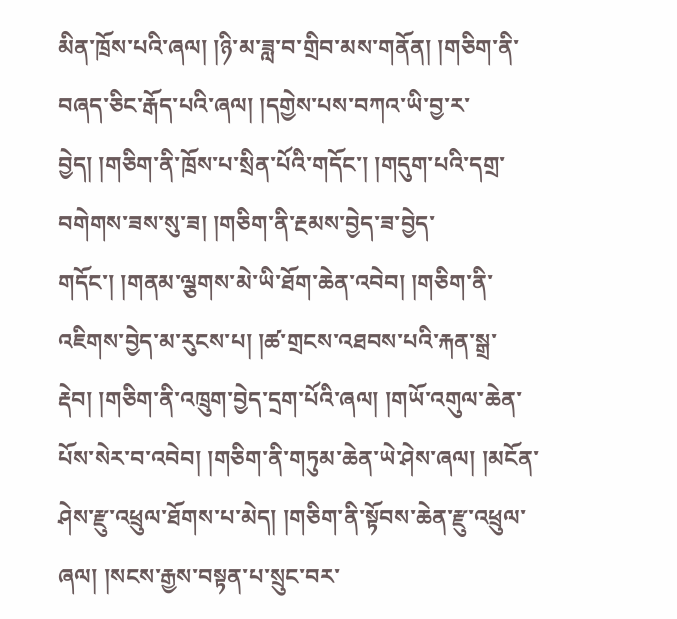མིན་ཁྲོས་པའི་ཞལ། །ཉི་མ་ཟླ་བ་གྲིབ་མས་གནོན། །གཅིག་ནི་བཞད་ཅིང་རྒོད་པའི་ཞལ། །དགྱེས་པས་བཀའ་ཡི་བྱ་ར་བྱེད། །གཅིག་ནི་ཁྲོས་པ་སྲིན་པོའི་གདོང་། །གདུག་པའི་དགྲ་བགེགས་ཟས་སུ་ཟ། །གཅིག་ནི་རྔམས་བྱེད་ཟ་བྱེད་གདོང་། །གནམ་ལྕགས་མེ་ཡི་ཐོག་ཆེན་འབེབ། །གཅིག་ནི་འཇིགས་བྱེད་མ་རུངས་པ། །ཚ་གྲངས་འཐབས་པའི་རྐན་སྒྲ་རྡེབ། །གཅིག་ནི་འཁྲུག་བྱེད་དྲག་པོའི་ཞལ། །གཡོ་འགུལ་ཆེན་པོས་སེར་བ་འབེབ། །གཅིག་ནི་གཏུམ་ཆེན་ཡེ་ཤེས་ཞལ། །མངོན་ཤེས་རྫུ་འཕྲུལ་ཐོགས་པ་མེད། །གཅིག་ནི་སྟོབས་ཆེན་རྫུ་འཕྲུལ་ཞལ། །སངས་རྒྱས་བསྟན་པ་སྲུང་བར་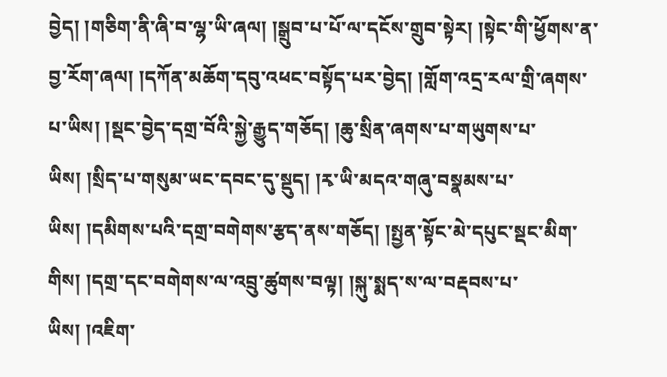བྱེད། །གཅིག་ནི་ཞི་བ་ལྷ་ཡི་ཞལ། །སྒྲུབ་པ་པོ་ལ་དངོས་གྲུབ་སྟེར། །སྟེང་གི་ཕྱོགས་ན་བྱ་རོག་ཞལ། །དཀོན་མཆོག་དབུ་འཕང་བསྟོད་པར་བྱེད། །གློག་འདྲ་རལ་གྲི་ཞགས་པ་ཡིས། །སྡང་བྱེད་དགྲ་བོའི་སྐྱེ་རྒྱུད་གཅོད། །ཆུ་སྲིན་ཞགས་པ་གཡུགས་པ་ཡིས། །སྲིད་པ་གསུམ་ཡང་དབང་དུ་སྡུད། །རྭ་ཡི་མདའ་གཞུ་བསྣམས་པ་ཡིས། །དམིགས་པའི་དགྲ་བགེགས་རྩད་ནས་གཅོད། །སྤྱན་སྟོང་མེ་དཔུང་སྡང་མིག་གིས། །དགྲ་དང་བགེགས་ལ་འབྲུ་ཚུགས་བལྟ། །སྐུ་སྨད་ས་ལ་བརྡབས་པ་ཡིས། །འཇིག་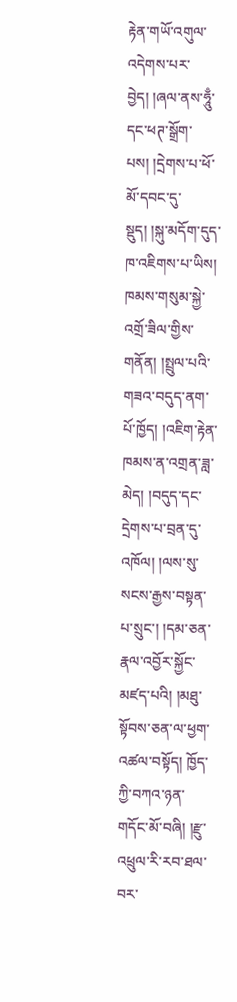རྟེན་གཡོ་འགུལ་འདེགས་པར་བྱེད། །ཞལ་ནས་ཧཱུྃ་དང་ཕཊ་སྒྲོག་པས། །དྲེགས་པ་ཕོ་མོ་དབང་དུ་སྡུད། །སྐུ་མདོག་དུད་ཁ་འཇིགས་པ་ཡིས། ཁམས་གསུམ་སྐྱེ་འགྲོ་ཟིལ་གྱིས་གནོན། །སྤྲུལ་པའི་གཟའ་བདུད་ནག་པོ་ཁྱོད། །འཇིག་རྟེན་ཁམས་ན་འགྲན་ཟླ་མེད། །བདུད་དང་དྲེགས་པ་བྲན་དུ་འཁོལ། །ལས་སུ་སངས་རྒྱས་བསྟན་པ་སྲུང་། །དམ་ཅན་རྣལ་འབྱོར་སྐྱོང་མཛད་པའི། །མཐུ་སྟོབས་ཅན་ལ་ཕྱག་འཚལ་བསྟོད། ཁྱོད་ཀྱི་བཀའ་ཉན་གདོང་མོ་བཞི། །རྫུ་འཕྲུལ་རི་རབ་ཐལ་བར་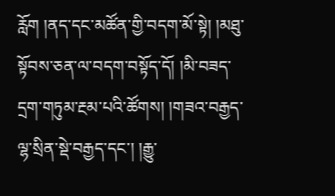རློག །ནད་དང་མཚོན་གྱི་བདག་མོ་སྟེ། །མཐུ་སྟོབས་ཅན་ལ་བདག་བསྟོད་དོ། །མི་བཟད་དྲག་གཏུམ་རྔམ་པའི་ཚོགས། །གཟའ་བརྒྱད་ལྷ་སྲིན་སྡེ་བརྒྱད་དང་། །རྒྱུ་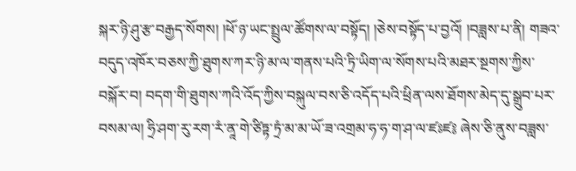སྐར་ཉི་ཤུ་རྩ་བརྒྱད་སོགས། །ཕོ་ཉ་ཡང་སྤྲུལ་ཚོགས་ལ་བསྟོད། །ཅེས་བསྟོད་པ་བྱའོ། །བཟླས་པ་ནི། གཟའ་བདུད་འཁོར་བཅས་ཀྱི་ཐུགས་ཀར་ཉི་མ་ལ་གནས་པའི་ཏྲི་ཡིག་ལ་སོགས་པའི་མཐར་སྔགས་ཀྱིས་བསྐོར་བ། བདག་གི་ཐུགས་ཀའི་འོད་ཀྱིས་བསྐུལ་བས་ཅི་འདོད་པའི་ཕྲིན་ལས་ཐོགས་མེད་དུ་སྒྲུབ་པར་བསམ་ལ། ཧྲི་ཤག་རུ་རག་རཾ་ནཱ་གེ་ཙིཏྟ་ཏྲཾ་མ་མ་ཡོ་ཟ་འགྲམ་ཧ་ཧ་ག་ཤ་ལ་ཛཿཛ༔ ཞེས་ཅི་ནུས་བཟླས་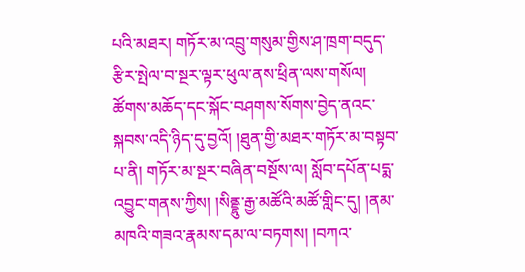པའི་མཐར། གཏོར་མ་འབྲུ་གསུམ་གྱིས་ཤ་ཁྲག་བདུད་རྩིར་སྤེལ་བ་སྔར་ལྟར་ཕུལ་ནས་ཕྲིན་ལས་གསོལ། ཚོགས་མཆོད་དང་སྐོང་བཤགས་སོགས་བྱེད་ནའང་སྐབས་འདི་ཉིད་དུ་བྱའོ། །ཐུན་གྱི་མཐར་གཏོར་མ་བསྟབ་པ་ནི། གཏོར་མ་སྔར་བཞིན་བསྔོས་ལ། སློབ་དཔོན་པདྨ་འབྱུང་གནས་ཀྱིས། །སིནྡྷུ་རྒྱ་མཚོའི་མཚོ་གླིང་དུ། །ནམ་མཁའི་གཟའ་རྣམས་དམ་ལ་བཏགས། །བཀའ་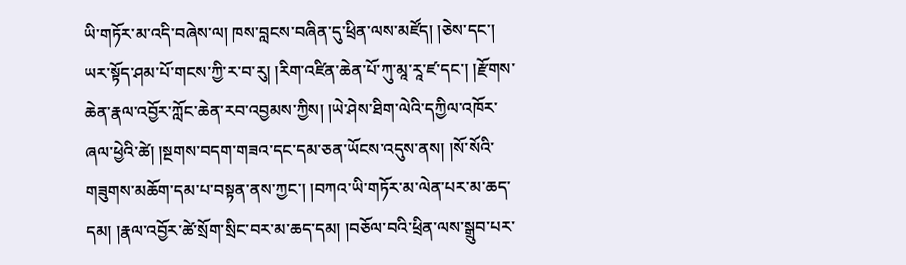ཡི་གཏོར་མ་འདི་བཞེས་ལ། ཁས་བླངས་བཞིན་དུ་ཕྲིན་ལས་མཛོད། །ཅེས་དང་། ཡར་སྟོད་ཤམ་པོ་གངས་ཀྱི་ར་བ་རུ། །རིག་འཛིན་ཆེན་པོ་ཀུ་མཱ་རཱ་ཛ་དང་། །རྫོགས་ཆེན་རྣལ་འབྱོར་ཀློང་ཆེན་རབ་འབྱམས་ཀྱིས། །ཡེ་ཤེས་ཐིག་ལེའི་དཀྱིལ་འཁོར་ཞལ་ཕྱེའི་ཚེ། །སྔགས་བདག་གཟའ་དང་དམ་ཅན་ཡོངས་འདུས་ནས། །སོ་སོའི་གཟུགས་མཆོག་དམ་པ་བསྟན་ནས་ཀྱང་། །བཀའ་ཡི་གཏོར་མ་ལེན་པར་མ་ཆད་དམ། །རྣལ་འབྱོར་ཚེ་སྲོག་སྲིང་བར་མ་ཆད་དམ། །བཅོལ་བའི་ཕྲིན་ལས་སྒྲུབ་པར་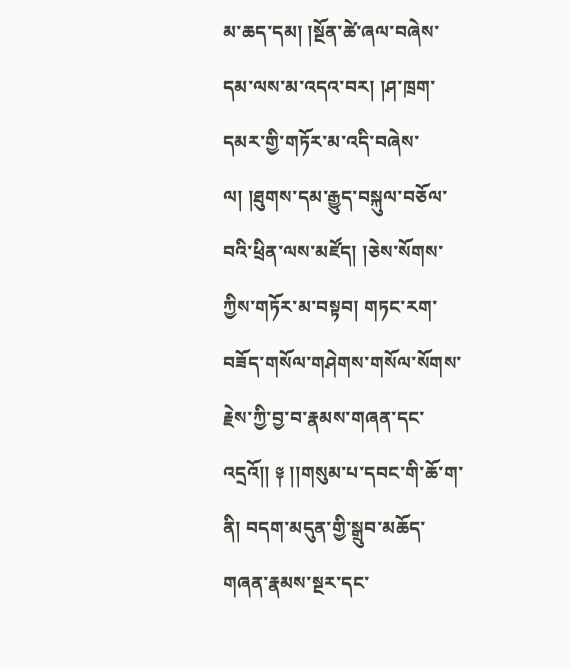མ་ཆད་དམ། །སྔོན་ཚེ་ཞལ་བཞེས་དམ་ལས་མ་འདའ་བར། །ཤ་ཁྲག་དམར་གྱི་གཏོར་མ་འདི་བཞེས་ལ། །ཐུགས་དམ་རྒྱུད་བསྐུལ་བཅོལ་བའི་ཕྲིན་ལས་མཛོད། །ཅེས་སོགས་ཀྱིས་གཏོར་མ་བསྟབ། གཏང་རག་བཟོད་གསོལ་གཤེགས་གསོལ་སོགས་རྗེས་ཀྱི་བྱ་བ་རྣམས་གཞན་དང་འདྲའོ།། ༈ །།གསུམ་པ་དབང་གི་ཆོ་ག་ནི། བདག་མདུན་གྱི་སྒྲུབ་མཆོད་གཞན་རྣམས་སྔར་དང་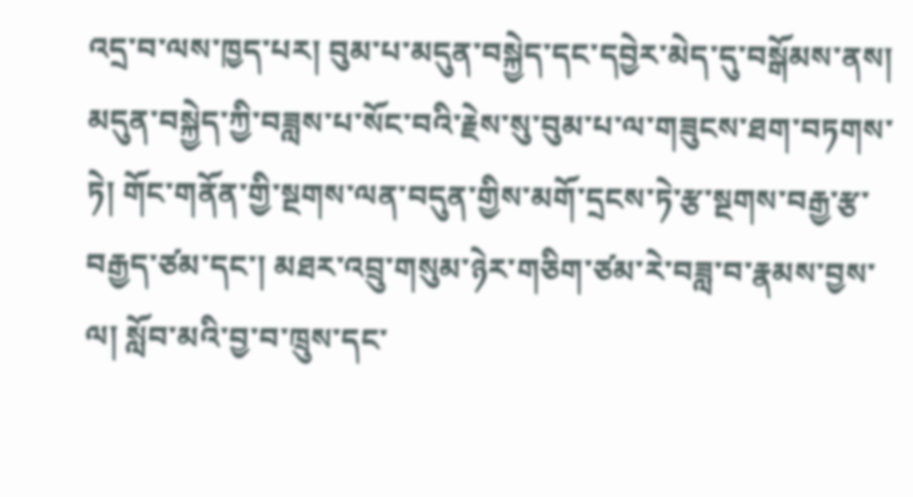འདྲ་བ་ལས་ཁྱད་པར། བུམ་པ་མདུན་བསྐྱེད་དང་དབྱེར་མེད་དུ་བསྒོམས་ནས། མདུན་བསྐྱེད་ཀྱི་བཟླས་པ་སོང་བའི་རྗེས་སུ་བུམ་པ་ལ་གཟུངས་ཐག་བཏགས་ཏེ། གོང་གནོན་གྱི་སྔགས་ལན་བདུན་གྱིས་མགོ་དྲངས་ཏེ་རྩ་སྔགས་བརྒྱ་རྩ་བརྒྱད་ཙམ་དང་། མཐར་འབྲུ་གསུམ་ཉེར་གཅིག་ཙམ་རེ་བཟླ་བ་རྣམས་བྱས་ལ། སློབ་མའི་བྱ་བ་ཁྲུས་དང་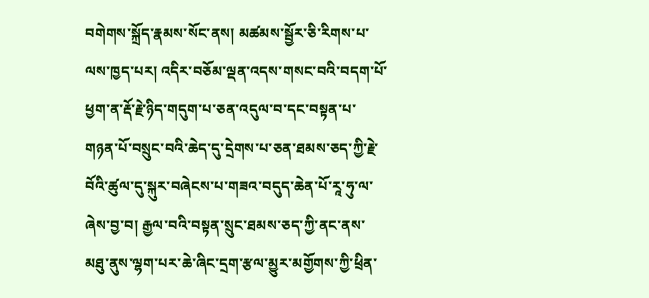བགེགས་སྐྲོད་རྣམས་སོང་ནས། མཚམས་སྦྱོར་ཅི་རིགས་པ་ལས་ཁྱད་པར། འདིར་བཅོམ་ལྡན་འདས་གསང་བའི་བདག་པོ་ཕྱག་ན་རྡོ་རྗེ་ཉིད་གདུག་པ་ཅན་འདུལ་བ་དང་བསྟན་པ་གཉན་པོ་བསྲུང་བའི་ཆེད་དུ་དྲེགས་པ་ཅན་ཐམས་ཅད་ཀྱི་རྗེ་བོའི་ཚུལ་དུ་སྐུར་བཞེངས་པ་གཟའ་བདུད་ཆེན་པོ་རཱ་ཧུ་ལ་ཞེས་བྱ་བ། རྒྱལ་བའི་བསྟན་སྲུང་ཐམས་ཅད་ཀྱི་ནང་ནས་མཐུ་ནུས་ལྷག་པར་ཆེ་ཞིང་དྲག་རྩལ་མྱུར་མགྱོགས་ཀྱི་ཕྲིན་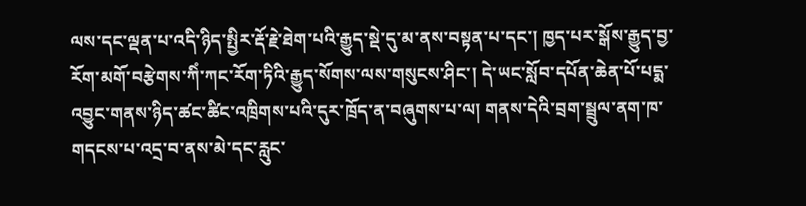ལས་དང་ལྡན་པ་འདི་ཉིད་སྤྱིར་རྡོ་རྗེ་ཐེག་པའི་རྒྱུད་སྡེ་དུ་མ་ནས་བསྟན་པ་དང་། ཁྱད་པར་སྒོས་རྒྱུད་བྱ་རོག་མགོ་བརྩེགས་ཀིཾ་ཀང་རོག་ཏིའི་རྒྱུད་སོགས་ལས་གསུངས་ཤིང་། དེ་ཡང་སློབ་དཔོན་ཆེན་པོ་པདྨ་འབྱུང་གནས་ཉིད་ཚང་ཚིང་འཁྲིགས་པའི་དུར་ཁྲོད་ན་བཞུགས་པ་ལ། གནས་དེའི་བྲག་སྦྲུལ་ནག་ཁ་གདངས་པ་འདྲ་བ་ནས་མེ་དང་རླུང་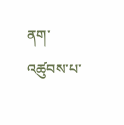ནག་འཚུབས་པ་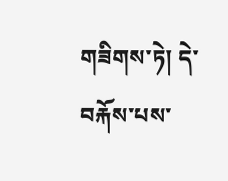གཟིགས་ཏེ། དེ་བརྐོས་པས་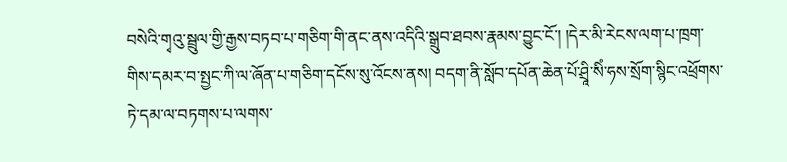བསེའི་གྭའུ་སྦྲུལ་གྱི་རྒྱས་བཏབ་པ་གཅིག་གི་ནང་ནས་འདིའི་སྒྲུབ་ཐབས་རྣམས་བྱུང་ངོ་། །དེར་མི་རེངས་ལག་པ་ཁྲག་གིས་དམར་བ་སྤྱང་ཀི་ལ་ཞོན་པ་གཅིག་དངོས་སུ་འོངས་ནས། བདག་ནི་སློབ་དཔོན་ཆེན་པོ་ཤྲཱི་སིཾ་ཧས་སྲོག་སྙིང་འཕྲོགས་ཏེ་དམ་ལ་བཏགས་པ་ལགས་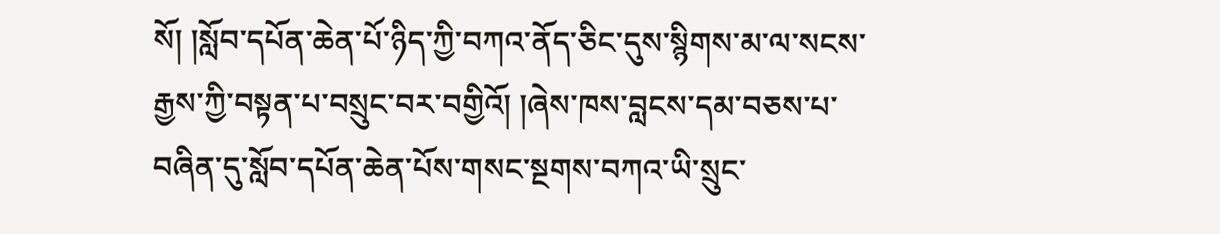སོ། །སློབ་དཔོན་ཆེན་པོ་ཉིད་ཀྱི་བཀའ་ནོད་ཅིང་དུས་སྙིགས་མ་ལ་སངས་རྒྱས་ཀྱི་བསྟན་པ་བསྲུང་བར་བགྱིའོ། །ཞེས་ཁས་བླངས་དམ་བཅས་པ་བཞིན་དུ་སློབ་དཔོན་ཆེན་པོས་གསང་སྔགས་བཀའ་ཡི་སྲུང་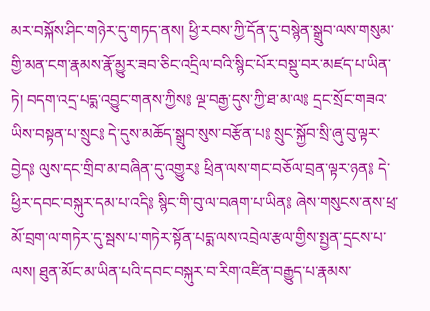མར་བསྐོས་ཤིང་གཉེར་དུ་གཏད་ནས། ཕྱི་རབས་ཀྱི་དོན་དུ་བསྙེན་སྒྲུབ་ལས་གསུམ་གྱི་མན་ངག་རྣམས་རྣོ་མྱུར་ཟབ་ཅིང་འདྲིལ་བའི་སྙིང་པོར་བསྡུ་བར་མཛད་པ་ཡིན་ཏེ། བདག་འདྲ་པདྨ་འབྱུང་གནས་ཀྱིས༔ ལྔ་བརྒྱ་དུས་ཀྱི་ཐ་མ་ལ༔ དྲང་སྲོང་གཟའ་ཡིས་བསྟན་པ་སྲུང༔ དེ་དུས་མཆོད་སྒྲུབ་སུས་བརྩོན་པ༔ སྲུང་སྐྱོབ་སྲི་ཞུ་བུ་ལྟར་བྱེད༔ ལུས་དང་གྲིབ་མ་བཞིན་དུ་འགྱུར༔ ཕྲིན་ལས་གང་བཅོལ་བྲན་ལྟར་ཉན༔ དེ་ཕྱིར་དབང་བསྐུར་དམ་པ་འདི༔ སྙིང་གི་བུ་ལ་བཞག་པ་ཡིན༔ ཞེས་གསུངས་ནས་ཕྲ་མོ་བྲག་ལ་གཏེར་དུ་སྦས་པ་གཏེར་སྟོན་པདྨ་ལས་འབྲེལ་རྩལ་གྱིས་སྤྱན་དྲངས་པ་ལས། ཐུན་མོང་མ་ཡིན་པའི་དབང་བསྐུར་བ་རིག་འཛིན་བརྒྱུད་པ་རྣམས་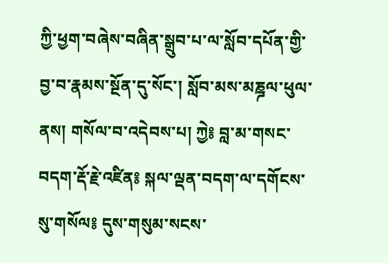ཀྱི་ཕྱག་བཞེས་བཞིན་སྒྲུབ་པ་ལ་སློབ་དཔོན་གྱི་བྱ་བ་རྣམས་སྔོན་དུ་སོང་། སློབ་མས་མཎྜལ་ཕུལ་ནས། གསོལ་བ་འདེབས་པ། ཀྱེ༔ བླ་མ་གསང་བདག་རྡོ་རྗེ་འཛིན༔ སྐལ་ལྡན་བདག་ལ་དགོངས་སུ་གསོལ༔ དུས་གསུམ་སངས་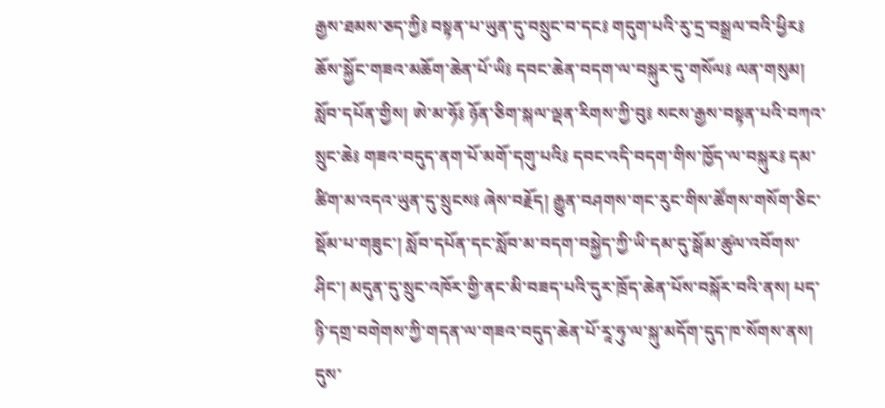རྒྱས་ཐམས་ཅད་ཀྱི༔ བསྟན་པ་ཡུན་དུ་བསྲུང་བ་དང༔ གདུག་པའི་རུ་དྲ་བསྒྲལ་བའི་ཕྱིར༔ ཆོས་སྐྱོང་གཟའ་མཆོག་ཆེན་པོ་ཡི༔ དབང་ཆེན་བདག་ལ་བསྐུར་དུ་གསོལ༔ ལན་གསུམ། སློབ་དཔོན་གྱིས། ཨེ་མ་ཧོ༔ ཉོན་ཅིག་སྐལ་ལྡན་རིགས་ཀྱི་བུ༔ སངས་རྒྱས་བསྟན་པའི་བཀའ་སྲུང་ཆེ༔ གཟའ་བདུད་ནག་པོ་མགོ་དགུ་པའི༔ དབང་འདི་བདག་གིས་ཁྱོད་ལ་བསྐུར༔ དམ་ཚིག་མ་འདའ་ཡུན་དུ་སྲུངས༔ ཞེས་བརྗོད། རྒྱུན་བཤགས་གང་རུང་གིས་ཚོགས་གསོག་ཅིང་སྡོམ་པ་གཟུང་། སློབ་དཔོན་དང་སློབ་མ་བདག་བསྐྱེད་ཀྱི་ཡི་དམ་དུ་སྒོམ་ཚུལ་འབོགས་ཤིང་། མདུན་དུ་སྲུང་འཁོར་གྱི་ནང་མི་བཟད་པའི་དུར་ཁྲོད་ཆེན་པོས་བསྐོར་བའི་ནས། པད་ཉི་དགྲ་བགེགས་ཀྱི་གདན་ལ་གཟའ་བདུད་ཆེན་པོ་རཱ་ཧུ་ལ་སྐུ་མདོག་དུད་ཁ་སོགས་ནས། དུས་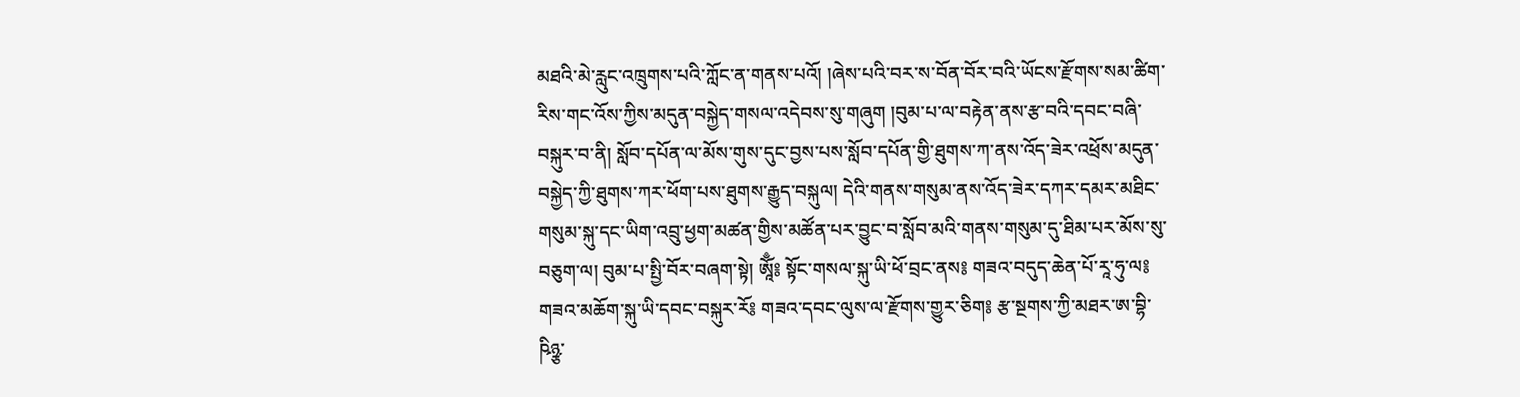མཐའི་མེ་རླུང་འཁྲུགས་པའི་ཀློང་ན་གནས་པའོ། །ཞེས་པའི་བར་ས་བོན་བོར་བའི་ཡོངས་རྫོགས་སམ་ཚིག་རིས་གང་འོས་ཀྱིས་མདུན་བསྐྱེད་གསལ་འདེབས་སུ་གཞུག །བུམ་པ་ལ་བརྟེན་ནས་རྩ་བའི་དབང་བཞི་བསྐུར་བ་ནི། སློབ་དཔོན་ལ་མོས་གུས་དུང་བྱས་པས་སློབ་དཔོན་གྱི་ཐུགས་ཀ་ནས་འོད་ཟེར་འཕྲོས་མདུན་བསྐྱེད་ཀྱི་ཐུགས་ཀར་ཕོག་པས་ཐུགས་རྒྱུད་བསྐུལ། དེའི་གནས་གསུམ་ནས་འོད་ཟེར་དཀར་དམར་མཐིང་གསུམ་སྐུ་དང་ཡིག་འབྲུ་ཕྱག་མཚན་གྱིས་མཚོན་པར་བྱུང་བ་སློབ་མའི་གནས་གསུམ་དུ་ཐིམ་པར་མོས་སུ་བཅུག་ལ། བུམ་པ་སྤྱི་བོར་བཞག་སྟེ། ཨཱོྃ༔ སྟོང་གསལ་སྐུ་ཡི་ཕོ་བྲང་ནས༔ གཟའ་བདུད་ཆེན་པོ་རཱ་ཧུ་ལ༔ གཟའ་མཆོག་སྐུ་ཡི་དབང་བསྐུར་རོ༔ གཟའ་དབང་ལུས་ལ་རྫོགས་གྱུར་ཅིག༔ རྩ་སྔགས་ཀྱི་མཐར་ཨ་བྷི་ཥིཉྩ་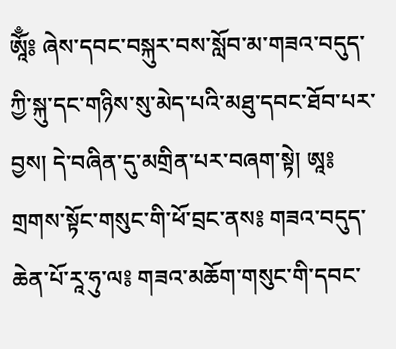ཨཱོྃ༔ ཞེས་དབང་བསྐུར་བས་སློབ་མ་གཟའ་བདུད་ཀྱི་སྐུ་དང་གཉིས་སུ་མེད་པའི་མཐུ་དབང་ཐོབ་པར་བྱས། དེ་བཞིན་དུ་མགྲིན་པར་བཞག་སྟེ། ཨཱ༔ གྲགས་སྟོང་གསུང་གི་ཕོ་བྲང་ནས༔ གཟའ་བདུད་ཆེན་པོ་རཱ་ཧུ་ལ༔ གཟའ་མཆོག་གསུང་གི་དབང་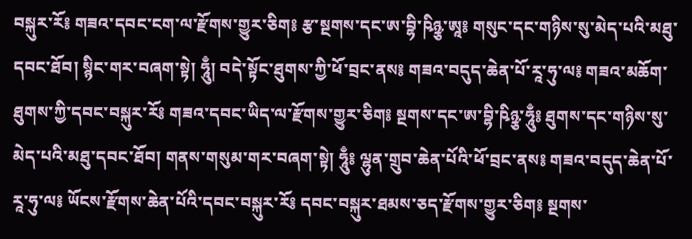བསྐུར་རོ༔ གཟའ་དབང་ངག་ལ་རྫོགས་གྱུར་ཅིག༔ རྩ་སྔགས་དང་ཨ་བྷི་ཥིཉྩ་ཨཱ༔ གསུང་དང་གཉིས་སུ་མེད་པའི་མཐུ་དབང་ཐོབ། སྙིང་གར་བཞག་སྟེ། ཧཱུྃ། བདེ་སྟོང་ཐུགས་ཀྱི་ཕོ་བྲང་ནས༔ གཟའ་བདུད་ཆེན་པོ་རཱ་ཧུ་ལ༔ གཟའ་མཆོག་ཐུགས་ཀྱི་དབང་བསྐུར་རོ༔ གཟའ་དབང་ཡིད་ལ་རྫོགས་གྱུར་ཅིག༔ སྔགས་དང་ཨ་བྷི་ཥིཉྩ་ཧཱུྃ༔ ཐུགས་དང་གཉིས་སུ་མེད་པའི་མཐུ་དབང་ཐོབ། གནས་གསུམ་གར་བཞག་སྟེ། ཧཱུྃ༔ ལྷུན་གྲུབ་ཆེན་པོའི་ཕོ་བྲང་ནས༔ གཟའ་བདུད་ཆེན་པོ་རཱ་ཧུ་ལ༔ ཡོངས་རྫོགས་ཆེན་པོའི་དབང་བསྐུར་རོ༔ དབང་བསྐུར་ཐམས་ཅད་རྫོགས་གྱུར་ཅིག༔ སྔགས་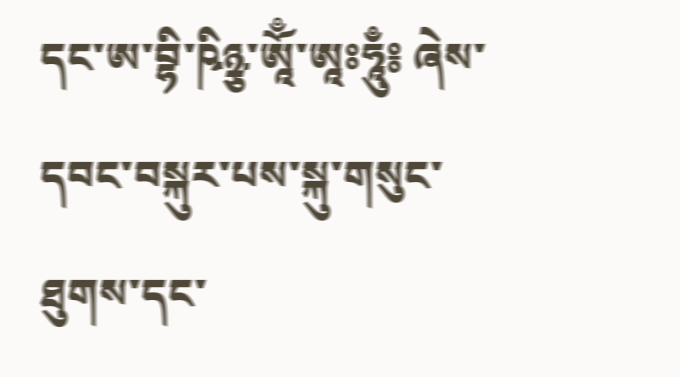དང་ཨ་བྷི་ཥིཉྩ་ཨཱོྃ་ཨཱཿཧཱུྃ༔ ཞེས་དབང་བསྐུར་པས་སྐུ་གསུང་ཐུགས་དང་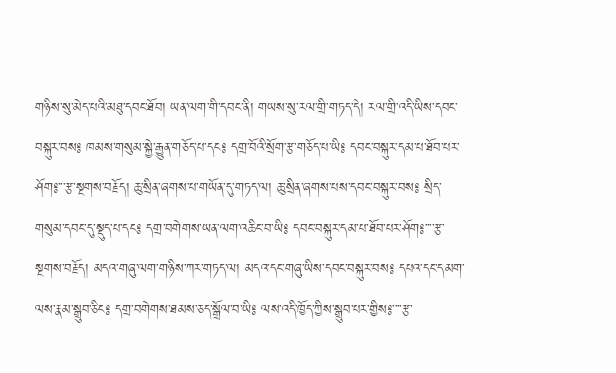གཉིས་སུ་མེད་པའི་མཐུ་དབང་ཐོབ། ཡན་ལག་གི་དབང་ནི། གཡས་སུ་རལ་གྲི་གཏད་དེ། རལ་གྲི་འདི་ཡིས་དབང་བསྐུར་བས༔ ཁམས་གསུམ་སྐྱེ་རྒྱུན་གཅོད་པ་དང༔ དགྲ་བོའི་སྲོག་རྩ་གཅོད་པ་ཡི༔ དབང་བསྐུར་དམ་པ་ཐོབ་པར་ཤོག༔་་་རྩ་སྔགས་བརྗོད། ཆུ་སྲིན་ཞགས་པ་གཡོན་དུ་གཏད་ལ། ཆུ་སྲིན་ཞགས་པས་དབང་བསྐུར་བས༔ སྲིད་གསུམ་དབང་དུ་སྡུད་པ་དང༔ དགྲ་བགེགས་ཡན་ལག་འཆིང་བ་ཡི༔ དབང་བསྐུར་དམ་པ་ཐོབ་པར་ཤོག༔་་་་རྩ་སྔགས་བརྗོད། མདའ་གཞུ་ལག་གཉིས་ཀར་གཏད་ལ། མདའ་དང་གཞུ་ཡིས་དབང་བསྐུར་བས༔ དཔའ་དང་དམག་ལས་རྣམ་སྒྲུབ་ཅིང༔ དགྲ་བགེགས་ཐམས་ཅད་སྒྲོལ་བ་ཡི༔ ལས་འདི་ཁྱོད་ཀྱིས་སྒྲུབ་པར་གྱིས༔་་་་རྩ་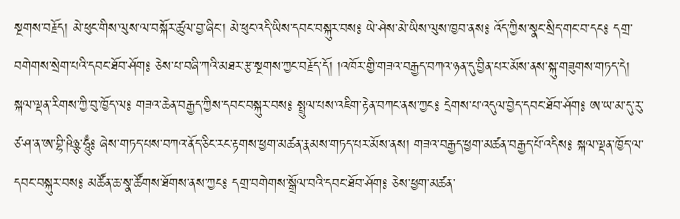སྔགས་བརྗོད། མེ་ཕུང་གིས་ལུས་ལ་བསྐོར་ཚུལ་བྱ་ཞིང་། མེ་ཕུང་འདི་ཡིས་དབང་བསྐུར་བས༔ ཡེ་ཤེས་མེ་ཡིས་ལུས་ཁྱབ་ནས༔ འོད་ཀྱིས་སྣང་སྲིད་གང་བ་དང༔ དགྲ་བགེགས་སྲེག་པའི་དབང་ཐོབ་ཤོག༔ ཅེས་པ་བཞི་ཀའི་མཐར་རྩ་སྔགས་ཀྱང་བརྗོད་དོ། །འཁོར་གྱི་གཟའ་བརྒྱད་བཀའ་ཉན་དུ་བྱིན་པར་མོས་ནས་སྐུ་གཟུགས་གཏད་དེ། སྐལ་ལྡན་རིགས་ཀྱི་བུ་ཁྱོད་ལ༔ གཟའ་ཆེན་བརྒྱད་ཀྱིས་དབང་བསྐུར་བས༔ སྤྲུལ་པས་འཇིག་རྟེན་བཀང་ནས་ཀྱང༔ དྲེགས་པ་འདུལ་བྱེད་དབང་ཐོབ་ཤོག༔ ཨ་ཡ་མ་དུ་རུ་ཙ་ཤ་ན་ཨ་བྷི་ཥིཉྩ་ཧཱུྃ༔ ཞེས་གཏད་པས་བཀའ་ནོད་ཅིང་རང་རྟགས་ཕྱག་མཚན་རྣམས་གཏད་པར་མོས་ནས། གཟའ་བརྒྱད་ཕྱག་མཚན་བརྒྱད་པོ་འདིས༔ སྐལ་ལྡན་ཁྱོད་ལ་དབང་བསྐུར་བས༔ མཚོན་ཆ་སྣ་ཚོགས་ཐོགས་ནས་ཀྱང༔ དགྲ་བགེགས་སྒྲོལ་བའི་དབང་ཐོབ་ཤོག༔ ཅེས་ཕྱག་མཚན་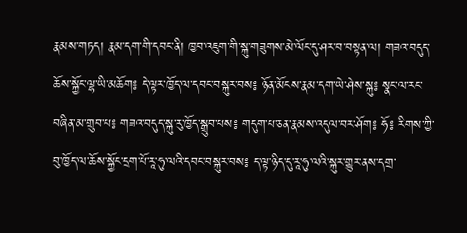རྣམས་གཏད། རྣམ་དག་གི་དབང་ནི། ཁྱབ་འཇུག་གི་སྐུ་གཟུགས་མེ་ལོང་དུ་ཤར་བ་བསྟན་ལ། གཟའ་བདུད་ཆོས་སྐྱོང་ལྷ་ཡི་མཆོག༔ དེ་ལྟར་ཁྱོད་ལ་དབང་བསྐུར་བས༔ ཉོན་མོངས་རྣམ་དག་ཡེ་ཤེས་སྐུ༔ སྣང་ལ་རང་བཞིན་མ་གྲུབ་པ༔ གཟའ་བདུད་སྐུ་རུ་ཁྱོད་སྒྲུབ་པས༔ གདུག་པ་ཅན་རྣམས་འདུལ་བར་ཤོག༔ ཧོ༔ རིགས་ཀྱི་བུ་ཁྱོད་ལ་ཆོས་སྐྱོང་དྲག་པོ་རཱ་ཧུ་ལའི་དབང་བསྐུར་བས༔ ད་ལྟ་ཉིད་དུ་རཱ་ཧུ་ལའི་སྐུར་གྱུར་ནས་དགྲ་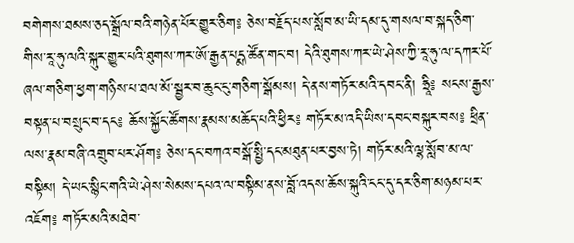བགེགས་ཐམས་ཅད་སྒྲོལ་བའི་གཉེན་པོར་གྱུར་ཅིག༔ ཅེས་བརྗོད་པས་སློབ་མ་ཡི་དམ་དུ་གསལ་བ་སྐད་ཅིག་གིས་རཱ་ཧུ་ལའི་སྐུར་གྱུར་པའི་ཐུགས་ཀར་ཨོ་རྒྱན་པདྨ་ཚོན་གང་བ། དེའི་ཐུགས་ཀར་ཡེ་ཤེས་ཀྱི་རཱ་ཧུ་ལ་དཀར་པོ་ཞལ་གཅིག་ཕྱག་གཉིས་པ་ཐལ་མོ་སྦྱར་བ་ཆུང་ངུ་གཅིག་སྒོམས། དེ་ནས་གཏོར་མའི་དབང་ནི། ཧྲཱི༔ སངས་རྒྱས་བསྟན་པ་བསྲུང་བ་དང༔ ཆོས་སྐྱོང་ཚོགས་རྣམས་མཆོད་པའི་ཕྱིར༔ གཏོར་མ་འདི་ཡིས་དབང་བསྐུར་བས༔ ཕྲིན་ལས་རྣམ་བཞི་འགྲུབ་པར་ཤོག༔ ཅེས་དང་བཀའ་བསྒོ་སྤྱི་དང་མཐུན་པར་བྱས་ཏེ། གཏོར་མའི་ལྷ་སློབ་མ་ལ་བསྟིམ། དེ་ཡང་སྙིང་གའི་ཡེ་ཤེས་སེམས་དཔའ་ལ་བསྟིམ་ནས་བློ་འདས་ཆོས་སྐུའི་ངང་དུ་དར་ཅིག་མཉམ་པར་འཇོག༔ གཏོར་མའི་མཐེབ་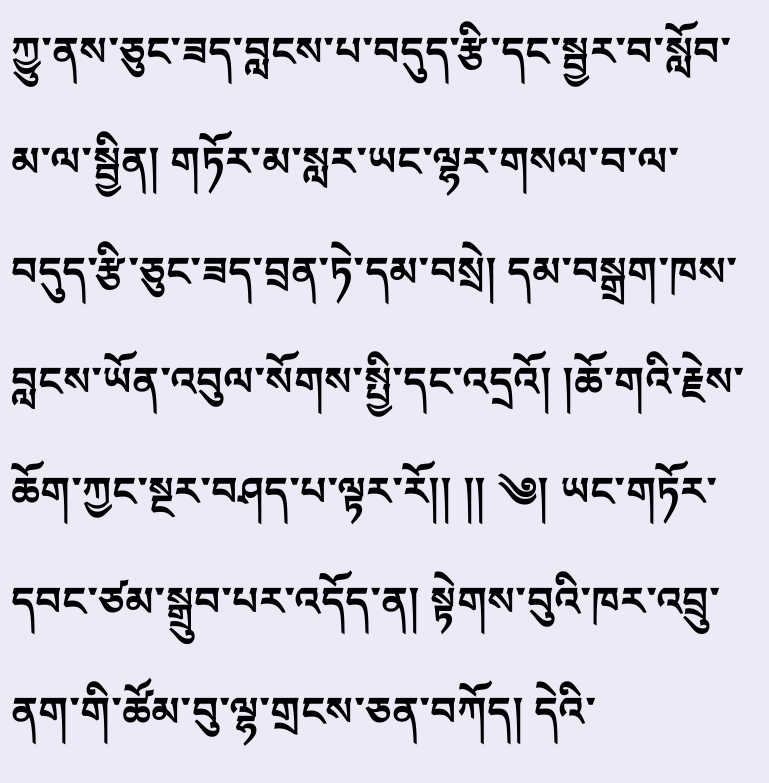ཀྱུ་ནས་ཅུང་ཟད་བླངས་པ་བདུད་རྩི་དང་སྦྱར་བ་སློབ་མ་ལ་སྦྱིན། གཏོར་མ་སླར་ཡང་ལྷར་གསལ་བ་ལ་བདུད་རྩི་ཅུང་ཟད་བྲན་ཏེ་དམ་བསྲེ། དམ་བསྒྲག་ཁས་བླངས་ཡོན་འབུལ་སོགས་སྤྱི་དང་འདྲའོ། །ཆོ་གའི་རྗེས་ཆོག་ཀྱང་སྔར་བཤད་པ་ལྟར་རོ།། །། ༄། ཡང་གཏོར་དབང་ཙམ་སྒྲུབ་པར་འདོད་ན། སྟེགས་བུའི་ཁར་འབྲུ་ནག་གི་ཚོམ་བུ་ལྷ་གྲངས་ཅན་བཀོད། དེའི་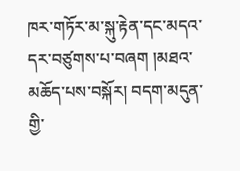ཁར་གཏོར་མ་སྐུ་རྟེན་དང་མདའ་དར་བཙུགས་པ་བཞག །མཐའ་མཆོད་པས་བསྐོར། བདག་མདུན་གྱི་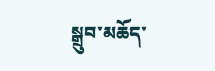སྒྲུབ་མཆོད་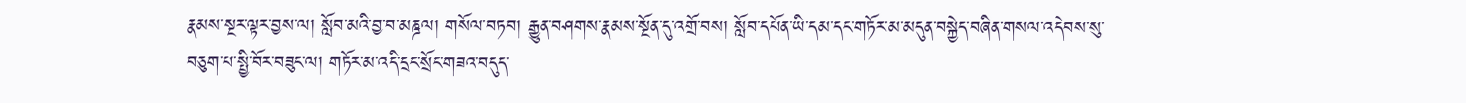རྣམས་སྔར་ལྟར་བྱས་ལ། སློབ་མའི་བྱ་བ་མཎྜལ། གསོལ་བཏབ། རྒྱུན་བཤགས་རྣམས་སྔོན་དུ་འགྲོ་བས། སློབ་དཔོན་ཡི་དམ་དང་གཏོར་མ་མདུན་བསྐྱེད་བཞིན་གསལ་འདེབས་སུ་བཅུག་པ་སྤྱི་བོར་བཟུང་ལ། གཏོར་མ་འདི་དྲང་སྲོང་གཟའ་བདུད་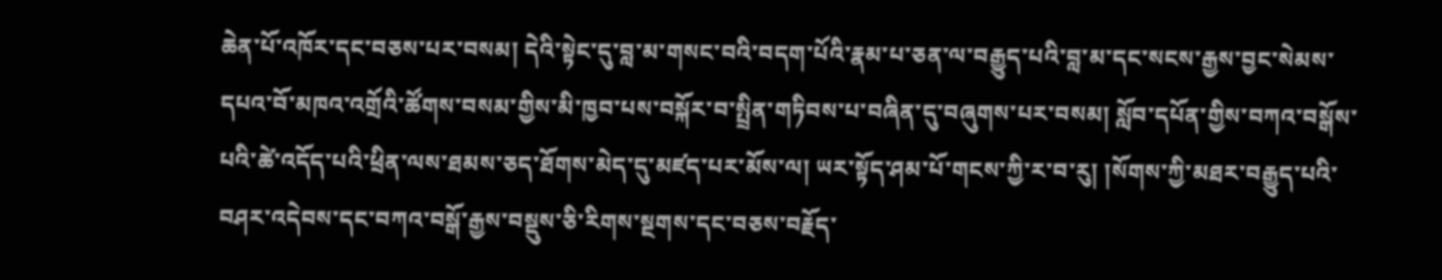ཆེན་པོ་འཁོར་དང་བཅས་པར་བསམ། དེའི་སྟེང་དུ་བླ་མ་གསང་བའི་བདག་པོའི་རྣམ་པ་ཅན་ལ་བརྒྱུད་པའི་བླ་མ་དང་སངས་རྒྱས་བྱང་སེམས་དཔའ་བོ་མཁའ་འགྲོའི་ཚོགས་བསམ་གྱིས་མི་ཁྱབ་པས་བསྐོར་བ་སྤྲིན་གཏིབས་པ་བཞིན་དུ་བཞུགས་པར་བསམ། སློབ་དཔོན་གྱིས་བཀའ་བསྒོས་པའི་ཚེ་འདོད་པའི་ཕྲིན་ལས་ཐམས་ཅད་ཐོགས་མེད་དུ་མཛད་པར་མོས་ལ། ཡར་སྟོད་ཤམ་པོ་གངས་ཀྱི་ར་བ་རུ། །སོགས་ཀྱི་མཐར་བརྒྱུད་པའི་བཤར་འདེབས་དང་བཀའ་བསྒོ་རྒྱས་བསྡུས་ཅི་རིགས་སྔགས་དང་བཅས་བརྗོད་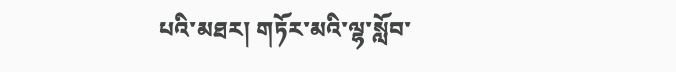པའི་མཐར། གཏོར་མའི་ལྷ་སློབ་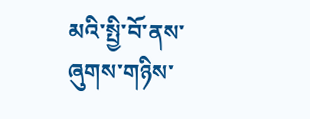མའི་སྤྱི་བོ་ནས་ཞུགས་གཉིས་